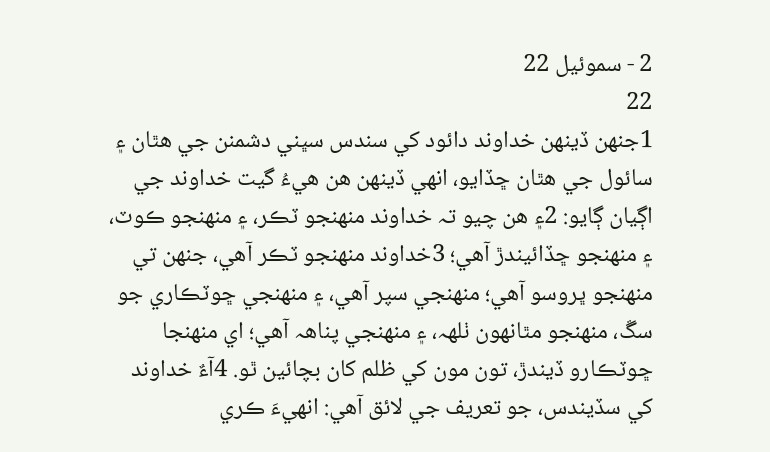2 - سموئيل 22
22
1جنهن ڏينهن خداوند دائود کي سندس سڀني دشمنن جي هٿان ۽ سائول جي هٿان ڇڏايو، انهي ڏينهن هن هيءُ گيت خداوند جي اڳيان ڳايو: 2۽ هن چيو تہ خداوند منهنجو ٽڪر، ۽ منهنجو ڪوٽ، ۽ منهنجو ڇڏائيندڙ آهي؛ 3خداوند منهنجو ٽڪر آهي، جنهن تي منهنجو ڀروسو آهي؛ منهنجي سپر آهي، ۽ منهنجي ڇوٽڪاري جو سڱ، منهنجو مٿانهون ٺلهہ، ۽ منهنجي پناهہ آهي؛ اي منهنجا ڇوٽڪارو ڏيندڙ، تون مون کي ظلم کان بچائين ٿو. 4آءٌ خداوند کي سڏيندس، جو تعريف جي لائق آهي: انهيءَ ڪري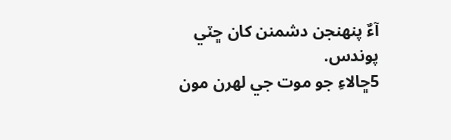آءٌ پنهنجن دشمنن کان ڇٽي پوندس.
5ڇالاءِ جو موت جي لهرن مون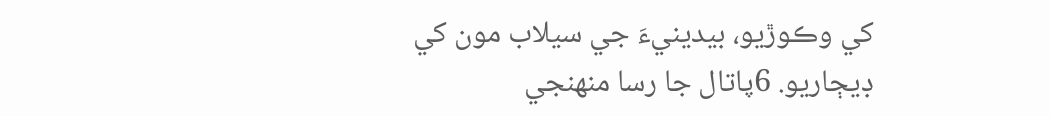کي وڪوڙيو، بيدينيءَ جي سيلاب مون کي ڊيڄاريو. 6پاتال جا رسا منهنجي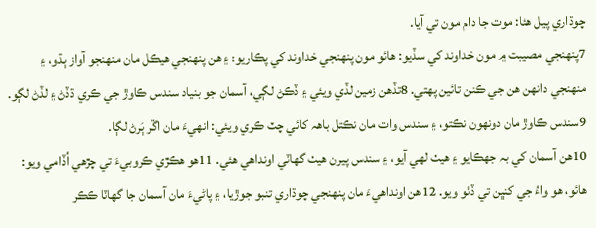چوڌاري پيل هئا: موت جا دام مون تي آيا.
7پنهنجي مصيبت ۾ مون خداوند کي سڏيو: هائو مون پنهنجي خداوند کي پڪاريو: ۽ هن پنهنجي هيڪل مان منهنجو آواز ٻڌو، ۽ منهنجي دانهن هن جي ڪنن تائين پهتي. 8تڏهن زمين لڏي ويئي ۽ ڏڪڻ لڳي، آسمان جو بنياد سندس ڪاوڙ جي ڪري ڌڏڻ ۽ لڏڻ لڳو.
9سندس ڪاوڙ مان دونهون نڪتو، ۽ سندس وات مان نڪتل باهہ کائي چٽ ڪري ويئي: انهيءَ مان اڱر ٻَرڻ لڳا.
10هن آسمان کي بہ جهڪايو ۽ هيٺ لهي آيو، ۽ سندس پيرن هيٺ گهاٽي اونداهي هئي. 11هو هڪڙي ڪروبيءَ تي چڙهي اُڏامي ويو: هائو، هو واءُ جي کنڀن تي ڏٺو ويو. 12هن اونداهيءَ مان پنهنجي چوڌاري تنبو جوڙيا، ۽ پاڻيءَ مان آسمان جا گهاٽا ڪڪر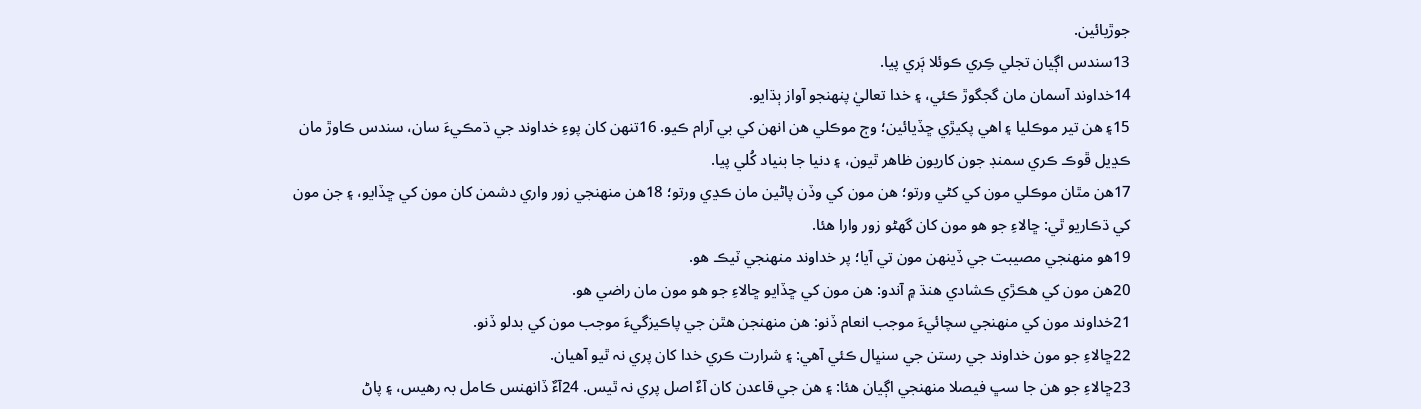جوڙيائين.
13سندس اڳيان تجلي ڪِري ڪوئلا ٻَري پيا.
14خداوند آسمان مان گجگوڙ ڪئي، ۽ خدا تعاليٰ پنهنجو آواز ٻڌايو.
15۽ هن تير موڪليا ۽ اهي پکيڙي ڇڏيائين؛ وڄ موڪلي هن انهن کي بي آرام ڪيو. 16تنهن کان پوءِ خداوند جي ڌمڪيءَ سان، سندس ڪاوڙ مان ڪڍيل ڦوڪ ڪري سمنڊ جون کاريون ظاهر ٿيون، ۽ دنيا جا بنياد کُلي پيا.
17هن مٿان موڪلي مون کي کڻي ورتو؛ هن مون کي وڏن پاڻين مان ڪڍي ورتو؛ 18هن منهنجي زور واري دشمن کان مون کي ڇڏايو، ۽ جن مون کي ڌڪاريو ٿي: ڇالاءِ جو هو مون کان گهڻو زور وارا هئا.
19هو منهنجي مصيبت جي ڏينهن مون تي آيا؛ پر خداوند منهنجي ٽيڪ هو.
20هن مون کي هڪڙي ڪشادي هنڌ ۾ آندو: هن مون کي ڇڏايو ڇالاءِ جو هو مون مان راضي هو.
21خداوند مون کي منهنجي سچائيءَ موجب انعام ڏنو: هن منهنجن هٿن جي پاڪيزگيءَ موجب مون کي بدلو ڏنو.
22ڇالاءِ جو مون خداوند جي رستن جي سنڀال ڪئي آهي: ۽ شرارت ڪري خدا کان پري نہ ٿيو آهيان.
23ڇالاءِ جو هن جا سڀ فيصلا منهنجي اڳيان هئا: ۽ هن جي قاعدن کان آءٌ اصل پري نہ ٿيس. 24آءٌ ڏانهنس ڪامل بہ رهيس، ۽ پاڻ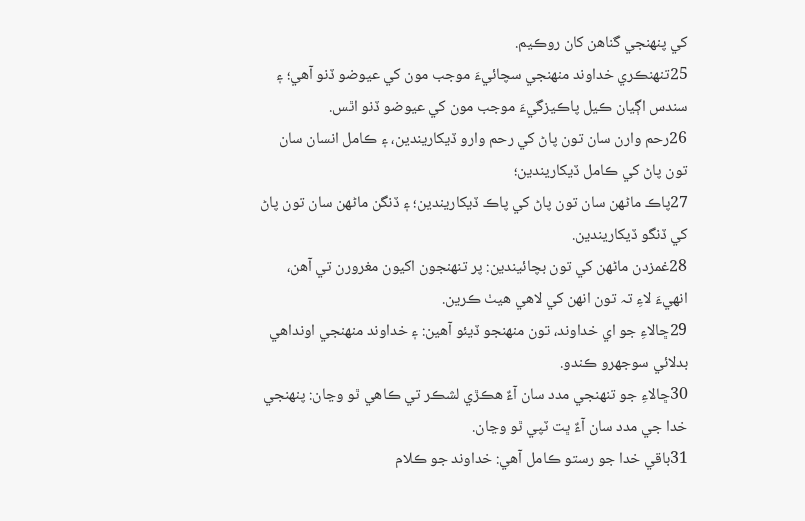کي پنهنجي گناهن کان روڪيم.
25تنهنڪري خداوند منهنجي سچائيءَ موجب مون کي عيوضو ڏنو آهي؛ ۽ سندس اڳيان ڪيل پاڪيزگيءَ موجب مون کي عيوضو ڏنو اٿس.
26رحم وارن سان تون پاڻ کي رحم وارو ڏيکاريندين، ۽ ڪامل انسان سان تون پاڻ کي ڪامل ڏيکاريندين؛
27پاڪ ماڻهن سان تون پاڻ کي پاڪ ڏيکاريندين؛ ۽ ڏنگن ماڻهن سان تون پاڻ کي ڏنگو ڏيکاريندين.
28غمزدن ماڻهن کي تون بچائيندين: پر تنهنجون اکيون مغرورن تي آهن، انهيءَ لاءِ تہ تون انهن کي لاهي هيٺ ڪرين.
29ڇالاءِ جو اي خداوند، تون منهنجو ڏيئو آهين: ۽ خداوند منهنجي اونداهي بدلائي سوجهرو ڪندو.
30ڇالاءِ جو تنهنجي مدد سان آءٌ هڪڙي لشڪر تي ڪاهي ٿو وڃان: پنهنجي خدا جي مدد سان آءٌ ڀت ٽپي ٿو وڃان.
31باقي خدا جو رستو ڪامل آهي: خداوند جو ڪلام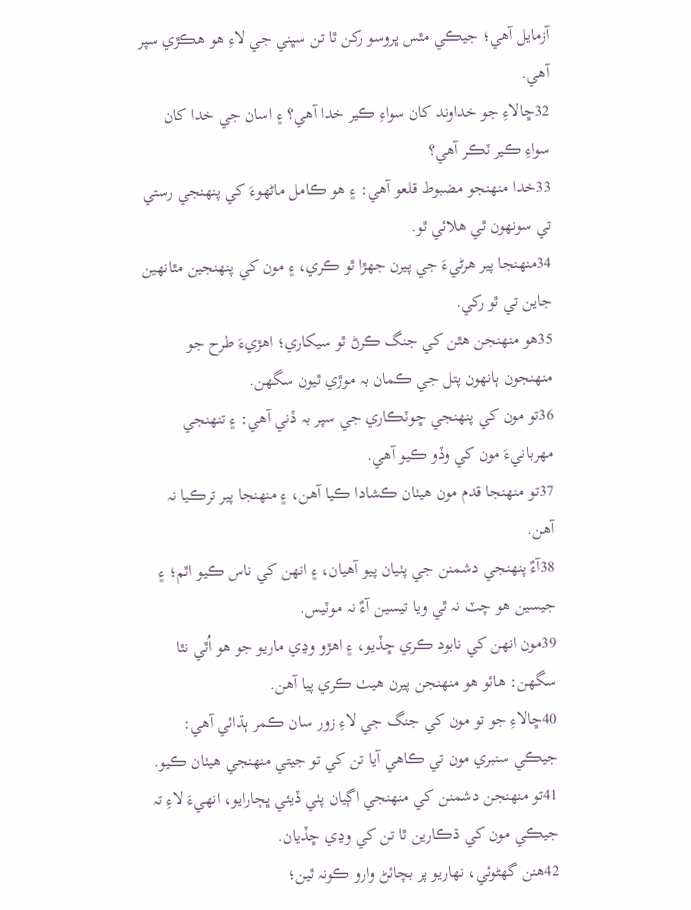آزمايل آهي؛ جيڪي مٿس ڀروسو رکن ٿا تن سڀني جي لاءِ هو هڪڙي سپر آهي.
32ڇالاءِ جو خداوند کان سواءِ ڪير خدا آهي؟ ۽ اسان جي خدا کان سواءِ ڪير ٽڪر آهي؟
33خدا منهنجو مضبوط قلعو آهي: ۽ هو ڪامل ماڻهوءَ کي پنهنجي رستي تي سونهون ٿي هلائي ٿو.
34منهنجا پير هرڻيءَ جي پيرن جهڙا ٿو ڪري، ۽ مون کي پنهنجين مٿانهين جاين تي ٿو رکي.
35هو منهنجن هٿن کي جنگ ڪرڻ ٿو سيکاري؛ اهڙيءَ طرح جو منهنجون ٻانهون پتل جي ڪمان بہ موڙي ٿيون سگهن.
36تو مون کي پنهنجي ڇوٽڪاري جي سپر بہ ڏني آهي: ۽ تنهنجي مهربانيءَ مون کي وڏو ڪيو آهي.
37تو منهنجا قدم مون هيٺان ڪشادا ڪيا آهن، ۽ منهنجا پير ترڪيا نہ آهن.
38آءٌ پنهنجي دشمنن جي پٺيان پيو آهيان، ۽ انهن کي ناس ڪيو اٿم؛ ۽ جيسين هو چٽ نہ ٿي ويا تيسين آءٌ نہ موٽيس.
39مون انهن کي نابود ڪري ڇڏيو، ۽ اهڙو وڍي ماريو جو هو اُٿي نٿا سگهن: هائو هو منهنجن پيرن هيٺ ڪري پيا آهن.
40ڇالاءِ جو تو مون کي جنگ جي لاءِ زور سان ڪمر ٻڌائي آهي: جيڪي سنبري مون تي ڪاهي آيا تن کي تو جيتي منهنجي هيٺان ڪيو.
41تو منهنجن دشمنن کي منهنجي اڳيان پٺي ڏيئي ڀڄارايو، انهيءَ لاءِ تہ جيڪي مون کي ڌڪارين ٿا تن کي وڍي ڇڏيان.
42هنن گهڻوئي، نهاريو پر بچائڻ وارو ڪونہ ٿين؛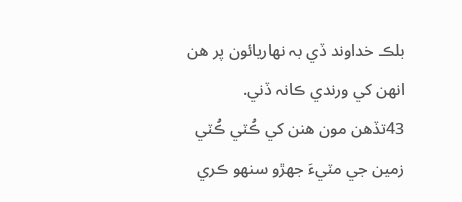بلڪ خداوند ڏي بہ نهاريائون پر هن انهن کي ورندي ڪانہ ڏني.
43تڏهن مون هنن کي ڪُٽي ڪُٽي زمين جي مٽيءَ جهڙو سنهو ڪري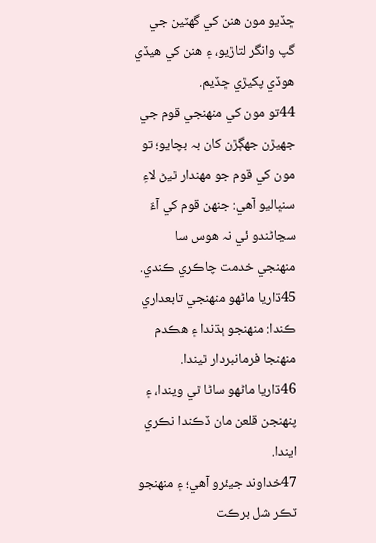ڇڏيو مون هنن کي گهٽين جي گپ وانگر لتاڙيو، ۽ هنن کي هيڏي هوڏي پکيڙي ڇڏيم.
44تو مون کي منهنجي قوم جي جهيڙن جهڳڙن کان بہ بچايو؛ تو مون کي قوم جو مهندار ٿيڻ لاءِ سنڀاليو آهي: جنهن قوم کي آءٌ سڃاڻندو ئي نہ هوس سا منهنجي خدمت چاڪري ڪندي.
45ڌاريا ماڻهو منهنجي تابعداري ڪندا: منهنجو ٻڌندا ۽ هڪدم منهنجا فرمانبردار ٿيندا.
46ڌاريا ماڻهو ساڻا ٿي ويندا، ۽ پنهنجن قلعن مان ڏڪندا نڪري ايندا.
47خداوند جيئرو آهي؛ ۽ منهنجو ٽڪر شل برڪت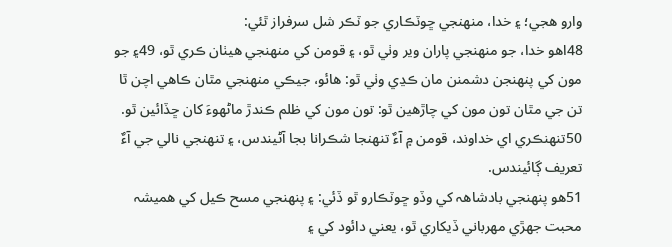وارو هجي؛ ۽ خدا، منهنجي ڇوٽڪاري جو ٽڪر شل سرفراز ٿئي:
48اهو خدا، جو منهنجي پاران وير وٺي ٿو، ۽ قومن کي منهنجي هيٺان ڪري ٿو، 49۽ جو مون کي پنهنجن دشمنن مان ڪڍي وٺي ٿو: هائو، جيڪي منهنجي مٿان ڪاهي اچن ٿا تن جي مٿان تون مون کي چاڙهين ٿو: تون مون کي ظلم ڪندڙ ماڻهوءَ کان ڇڏائين ٿو.
50تنهنڪري اي خداوند، قومن ۾ آءٌ تنهنجا شڪرانا بجا آڻيندس، ۽ تنهنجي نالي جي آءٌ تعريف ڳائيندس.
51هو پنهنجي بادشاهہ کي وڏو ڇوٽڪارو ٿو ڏئي: ۽ پنهنجي مسح ڪيل کي هميشہ محبت جهڙي مهرباني ڏيکاري ٿو، يعني دائود کي ۽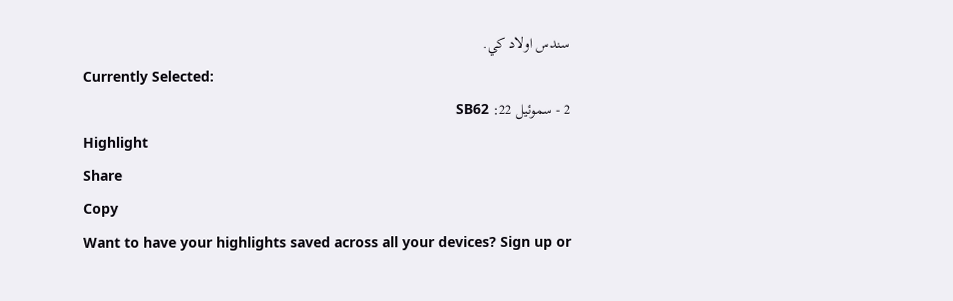سندس اولاد کي.
Currently Selected:
2 - سموئيل 22: SB62
Highlight
Share
Copy
Want to have your highlights saved across all your devices? Sign up or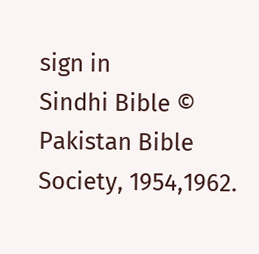sign in
Sindhi Bible © Pakistan Bible Society, 1954,1962.